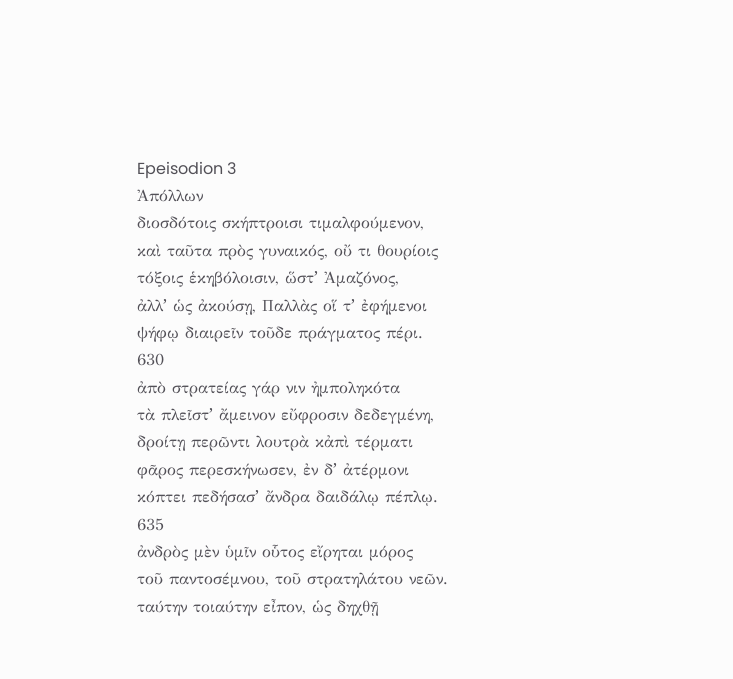Epeisodion 3
Ἀπόλλων
διοσδότοις σκήπτροισι τιμαλφούμενον,
καὶ ταῦτα πρὸς γυναικός, οὔ τι θουρίοις
τόξοις ἑκηβόλοισιν, ὥστʼ Ἀμαζόνος,
ἀλλʼ ὡς ἀκούσῃ, Παλλὰς οἵ τʼ ἐφήμενοι
ψήφῳ διαιρεῖν τοῦδε πράγματος πέρι.
630
ἀπὸ στρατείας γάρ νιν ἠμποληκότα
τὰ πλεῖστʼ ἄμεινον εὔφροσιν δεδεγμένη,
δροίτῃ περῶντι λουτρὰ κἀπὶ τέρματι
φᾶρος περεσκήνωσεν, ἐν δʼ ἀτέρμονι
κόπτει πεδήσασʼ ἄνδρα δαιδάλῳ πέπλῳ.
635
ἀνδρὸς μὲν ὑμῖν οὗτος εἴρηται μόρος
τοῦ παντοσέμνου, τοῦ στρατηλάτου νεῶν.
ταύτην τοιαύτην εἶπον, ὡς δηχθῇ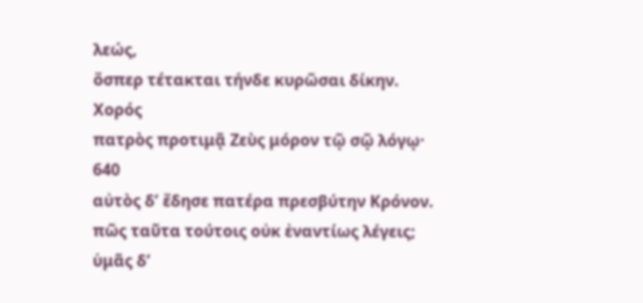λεώς,
ὅσπερ τέτακται τήνδε κυρῶσαι δίκην.
Χορός
πατρὸς προτιμᾷ Ζεὺς μόρον τῷ σῷ λόγῳ·
640
αὐτὸς δʼ ἔδησε πατέρα πρεσβύτην Κρόνον.
πῶς ταῦτα τούτοις οὐκ ἐναντίως λέγεις;
ὑμᾶς δʼ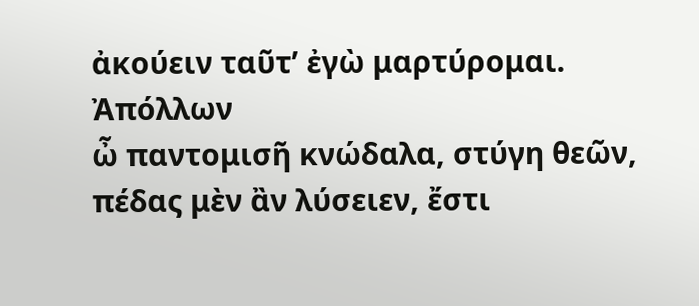ἀκούειν ταῦτʼ ἐγὼ μαρτύρομαι.
Ἀπόλλων
ὦ παντομισῆ κνώδαλα, στύγη θεῶν,
πέδας μὲν ἂν λύσειεν, ἔστι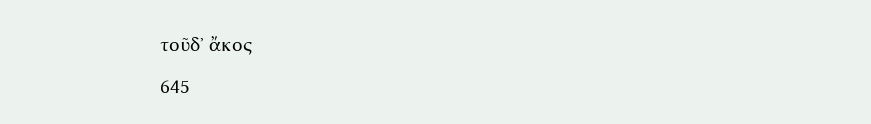τοῦδʼ ἄκος
645